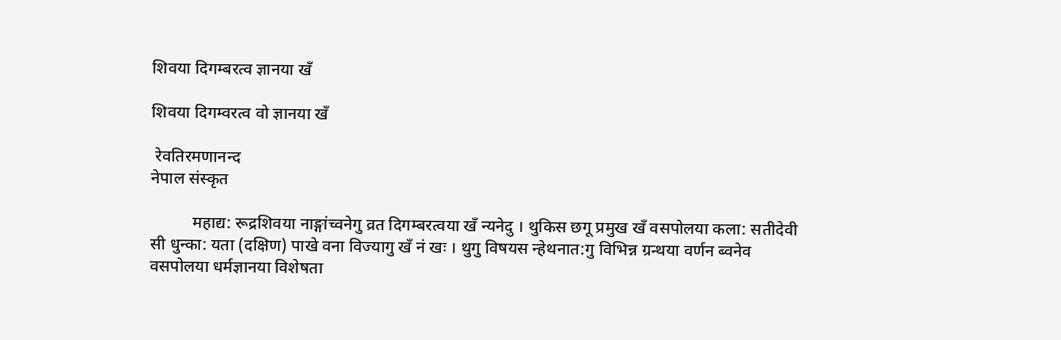शिवया दिगम्बरत्व ज्ञानया खँ

शिवया दिगम्वरत्व वो ज्ञानया खँ

 रेवतिरमणानन्द
नेपाल संस्कृत

          महाद्य: रूद्रशिवया नाङ्गांच्वनेगु व्रत दिगम्बरत्वया खँ न्यनेदु । थुकिस छगू प्रमुख खँ वसपोलया कला: सतीदेवी सी धुन्का: यता (दक्षिण) पाखे वना विज्यागु खँ नं खः । थुगु विषयस न्हेथनात:गु विभिन्न ग्रन्थया वर्णन ब्वनेव वसपोलया धर्मज्ञानया विशेषता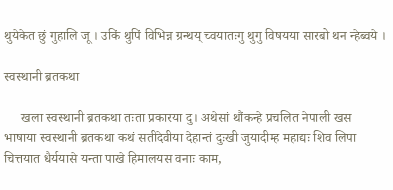थुयेकेत छुं गुहालि जू । उकिं थुपिं विभिन्न ग्रन्थय् च्वयातःगु थुगु विषयया सारबो थन न्हेब्वये ।

स्वस्थानी ब्रतकथा

     खला स्वस्थानी ब्रतकथा तःता प्रकारया दु। अथेसां थौंकन्हे प्रचलित नेपाली खस भाषाया स्वस्थानी ब्रतकथा कथं सतीदेवीया देहान्तं दुःखी जुयादीम्ह महाद्यः शिव लिपा चित्तयात धैर्ययासे यन्ता पाखे हिमालयस वनाः काम,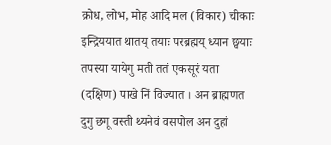क्रोध, लोभ, मोह आदि मल (विकार) चीकाः इन्द्रिययात थातय् तयाः परब्रह्मय् ध्यान छ्वयाः तपस्या यायेगु मती ततं एकसूरं यता (दक्षिण) पाखे निं विज्यात । अन ब्राह्मणत दुगु छगू वस्ती थ्यनेवं वसपोल अन दुहां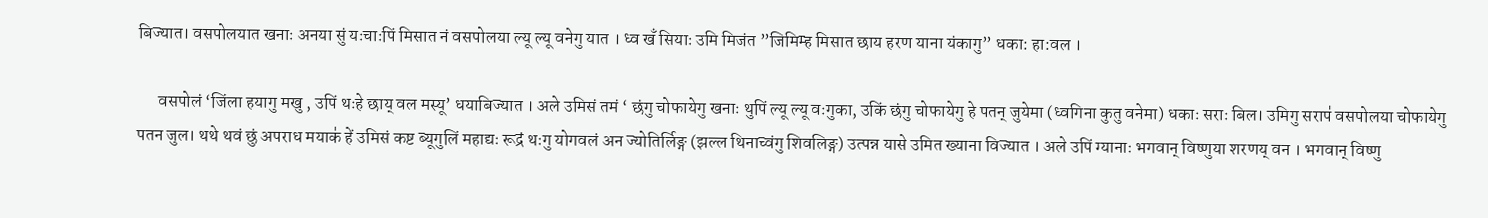बिज्यात। वसपोलयात खनाः अनया सुं यःचाःपिं मिसात नं वसपोलया ल्यू ल्यू वनेगु यात । ध्व खँ सियाः उमि मिजंत ”जिमिम्ह मिसात छाय हरण याना यंकागु” धका: हा:वल ।

      वसपोलं ‘जिंला हयागु मखु , उपिं थःहे छाय् वल मस्यू’ धयाबिज्यात । अले उमिसं तमं ‘ छंगु चोफायेगु खनाः थुपिं ल्यू ल्यू वःगुका, उकिं छंगु चोफायेगु हे पतन् जुयेमा (ध्वगिना कुतु वनेमा) धकाः सराः बिल। उमिगु सराप॑ वसपोलया चोफायेगु पतन जुल। थथे थवं छुं अपराध मयाक॑ हें उमिसं कष्ट ब्यूगुलिं महाद्यः रूद्रं थःगु योगवलं अन ज्योतिर्लिङ्ग (झल्ल थिनाच्वंगु शिवलिङ्ग) उत्पन्न यासे उमित ख्याना विज्यात । अले उपिं ग्यानाः भगवान्‌ विष्णुया शरणय्‌ वन । भगवान् विष्णु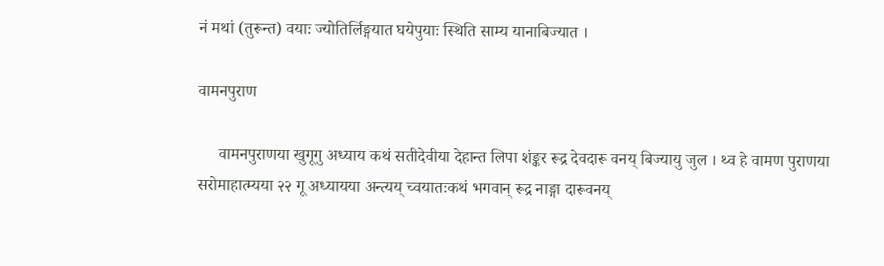नं मथां (तुरून्त) वयाः ज्योतिर्लिङ्गयात घयेपुयाः स्थिति साम्य यानाबिज्यात ।

वामनपुराण

     वामनपुराणया खुगूगु अध्याय कथं सतीदेवीया देहान्त लिपा शंङ्कर रूद्र देवदारू वनय्‌ बिज्यायु जुल । थ्व हे वामण पुराणया सरोमाहात्म्यया २२ गू अध्यायया अन्त्यय् च्वयातःकथं भगवान्‌ रूद्र नाङ्गा दारूवनय्‌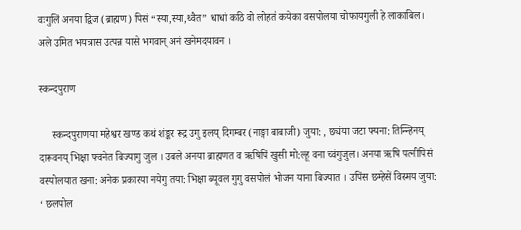वःगुलिं अनया द्विज (ब्राह्मण) पिसं “स्या,स्या,थ्वैत” धाधां कठि वो लोहत॑ कयेका वसपोलया चोफायगुली हे लाकाबिल। अले उमित भयत्रास उत्पन्न यासे भगवान्‌ अनं खनेमदयावन ।

स्कन्दपुराण

     स्कन्दपुराणया महेश्वर खण्ड कथं शंङ्कर रूद्र उगु इलय्‌ दिगम्बर (नाङ्गा बाबाजी) जुया: , छ्यंया जटा फ्यना: तिन्न्हिनय्‌ दारूवनय्‌ भिक्षा फ्वनेत बिज्यागु जुल । उबले अनया ब्राह्मणत व ऋषिपिं खुसी मो:ल्हू वना च्वंगुजुल। अनया ऋषि पत्नीपिसं वस्पोलयात खना: अनेक प्रकारया नयेगु तया: भिक्षा ब्यूवल गुगु वसपोलं भोजन याना बिज्यात । उपिंस छम्हेसें विस्मय जुया: ‘ छलपोल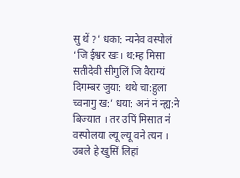सु थें ?’ धका: न्‍यनेव वस्पोलं ‘जि ईश्वर खः। थ:म्ह मिसा सतीदेवी सीगुलिं जि वैराग्यं दिगम्बर जुया: थथे चा:हुला च्वनागु ख:’ धया: अनं नं न्ह्य:ने बिज्यात । तर उपिं मिसात न॑ वस्पोलया ल्यू ल्‍यू वने त्यन । उबले हे खुसिं लिहां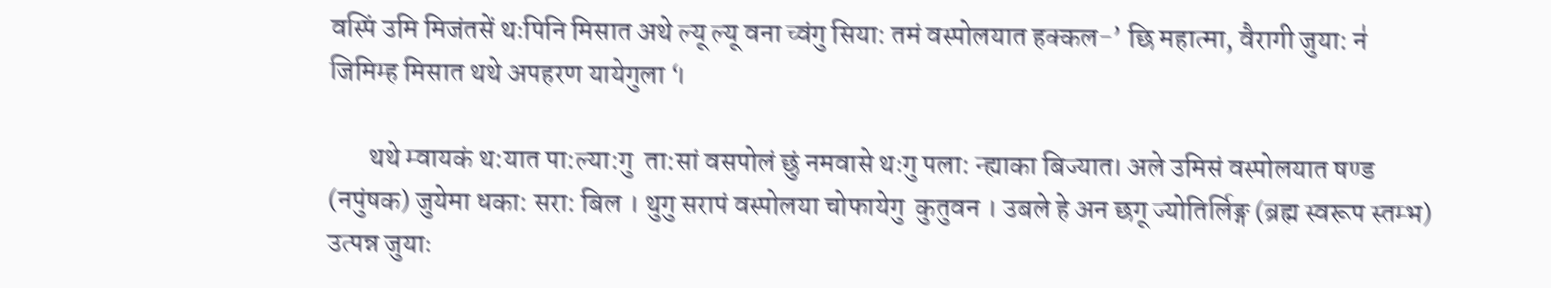वस्पिं उमि मिजंतसें थःपिनि मिसात अथे ल्यू ल्यू वना च्वंगु सिया: तमं वस्पोलयात हक्‍कल-’ छि महात्मा, वैरागी जुया: न॑ जिमिम्ह मिसात थथे अपहरण यायेगुला ‘।

       थथे म्वायकं थ:यात पा:ल्या:गु  ता:सां वसपोलं छुं नमवासे थःगु पला: न्ह्याका बिज्यात। अले उमिसं वस्पोलयात षण्ड (नपुंषक) जुयेमा धका: सरा: बिल । थुगु सरापं वस्पोलया चोफायेगु  कुतुवन । उबले हे अन छगू ज्योतिर्लिङ्ग (ब्रह्म स्वरूप स्तम्भ) उत्पन्न जुयाः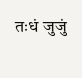तःधं जुजुं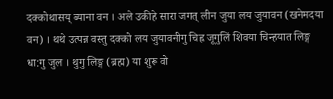दक्‍कोथासय्‌ ब्याना वन । अले उकीहे सारा जगत्‌ लीन जुया लय जुयावन (खनेमदया वन) । थथे उत्पन्न वस्तु दक्‍को लय जुयावनीगु चिह्न जूगुलिं शिवया चिन्हयात लिङ्ग धा:गु जुल । थुगु लिङ्ग (ब्रह्म) या शुरू वो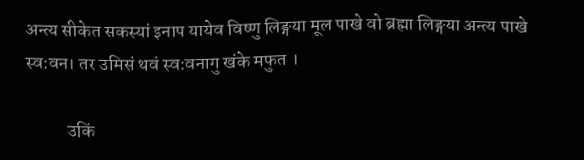अन्त्य सीकेत सकस्‍यां इनाप यायेव विष्णु लिङ्गया मूल पाखे वो ब्रह्मा लिङ्गया अन्त्य पाखे स्व:वन। तर उमिसं थवं स्व:वनागु खंके मफुत ।

           उकिं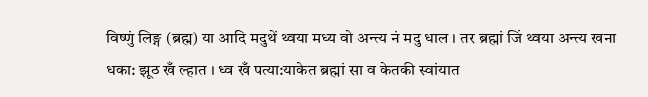विष्णुं लिङ्ग (ब्रह्म) या आदि मदुथें थ्वया मध्य वो अन्त्य नं मदु धाल । तर ब्रह्मां जिं थ्वया अन्त्य खना धका: झूठ खँ ल्हात । ध्व खँ पत्या:याकेत ब्रह्मां सा व केतकी स्वांयात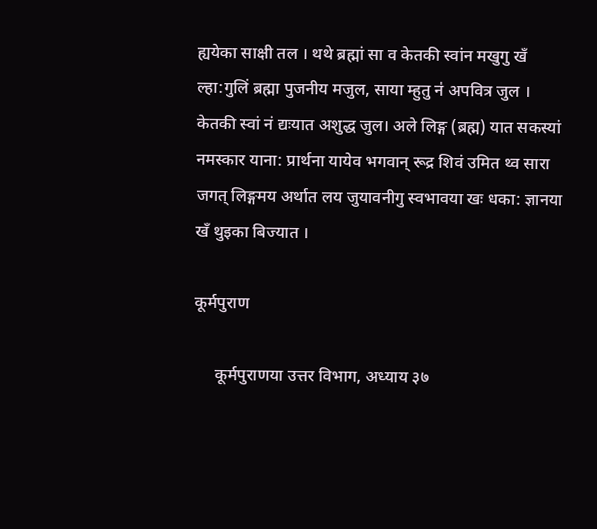ह्ययेका साक्षी तल । थथे ब्रह्मां सा व केतकी स्वांन मखुगु खँ ल्हा:गुलिं ब्रह्मा पुजनीय मजुल, साया म्हुतु न॑ अपवित्र जुल । केतकी स्वां नं द्यःयात अशुद्ध जुल। अले लिङ्ग (ब्रह्म) यात सकस्यां नमस्कार याना: प्रार्थना यायेव भगवान्‌ रूद्र शिवं उमित थ्व सारा जगत् लिङ्गमय अर्थात लय जुयावनीगु स्वभावया खः धका: ज्ञानया खँ थुइका बिज्यात ।

कूर्मपुराण

     कूर्मपुराणया उत्तर विभाग, अध्याय ३७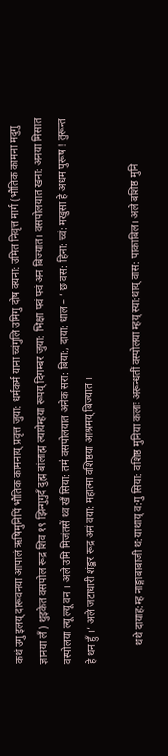कथं उगु इलय् दारूवनया आपालं ऋषिमुनिपिं भौतिक कामनाय् प्रवृत्त जुया: धर्मकर्म याना च्वंगुलि उमिगु दोष क्यना: उमित निवृत्त मार्ग (भौतिक कामना मदुगु ज्ञानया लँ) थुइकेत वसपोल रूद्र शिव १९ झिन्गुगुदँ दुह्म बांलाह्म ल्यायेम्हया रूपय्‌ दिगम्बर जुया: भिक्षा फ्वं फ्वं अन बिज्यात। वसपोलयात खना: अनया मिसात वस्पोलया ल्यू ल्यू वन । अले उमि मिजंतसें थ्व खँ सिया: तम॑ वसपोलयात अनेक सरा: बिया:, दाया: धाल – ’ छ वस: हिना: च्वं: मखुसा हे अधम पुरूष ! तुरून्त हे थन हुँ ।’ अले जटाधारी शंङ्कर रूद्र अनं वया: महात्मा वशिष्ठया आश्रमय् बिज्यात ।

       थथे दायाह:म्ह नाङ्गाबाबाजी थ:याथाय्‌ व:गु सिया: वशिष्ठ मुनिया कलाः अरून्धतीं वस्पोलया म्हय् स्या:थाय् वास: पाकाबिल। अले बशिष्ठ मुनि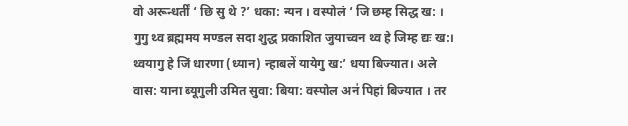वो अरून्धर्तीं ‘ छि सु थे ?’ धका: न्‍यन । वस्पोलं ‘ जि छम्ह सिद्ध ख: । गुगु थ्व ब्रह्ममय मण्डल सदा शुद्ध प्रकाशित जुयाच्वन थ्व हे जिम्ह द्यः ख:। थ्वयागु हे जिं धारणा (ध्यान) न्हाबलें यायेगु ख:’ धया बिज्यात। अले वास: याना ब्यूगुली उमित सुवा: बिया: वस्पोल अन॑ पिहां बिज्यात । तर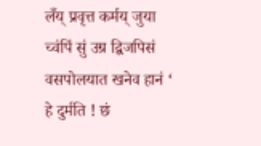लँय् प्रवृत्त कर्मय् जुया च्वंपिं सुं उग्र द्विजपिसं वसपोलयात खनेव हानं ‘ हे दुर्मति ! छं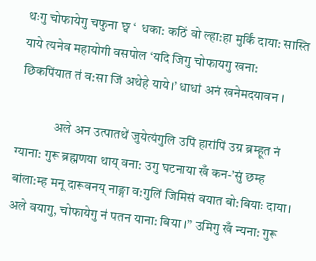थःगु चोफायेगु चफुना छ्व ‘  धका: कठिं वो ल्हा:हा मुर्किं दाया: सास्ति याये त्यनेव महायोगी वसपोल ‘यदि जिगु चोफायगु खना: छिकपिंयात त॑ व:सा जिं अथेहे याये।’ धाधां अनं खनेमदयावन ।

              अले अन उत्पातथें जुयेत्यंगुलि उपिं हारांपिं उग्र ब्रम्हूत नं ग्याना: गुरू ब्रह्मणया थाय् वना: उगु घटनाया खँ कन-’सुं छम्ह बांला:म्ह मनू दारूवनय्‌ नाङ्गा व:गुलिं जिमिसं वयात बो:बियाः दाया। अले वयागु, चोफायेगु न॑ पतन याना: बिया ।” उमिगु खँ न्यना: गुरू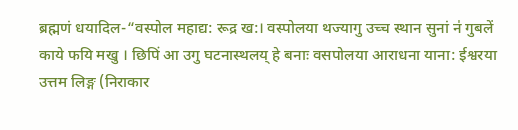ब्रह्मणं धयादिल-“वस्पोल महाद्य: रूद्र ख:। वस्पोलया थज्यागु उच्च स्थान सुनां न॑ गुबलें काये फयि मखु । छिपिं आ उगु घटनास्थलय्‌ हे बनाः वसपोलया आराधना याना: ईश्वरया उत्तम लिङ्ग (निराकार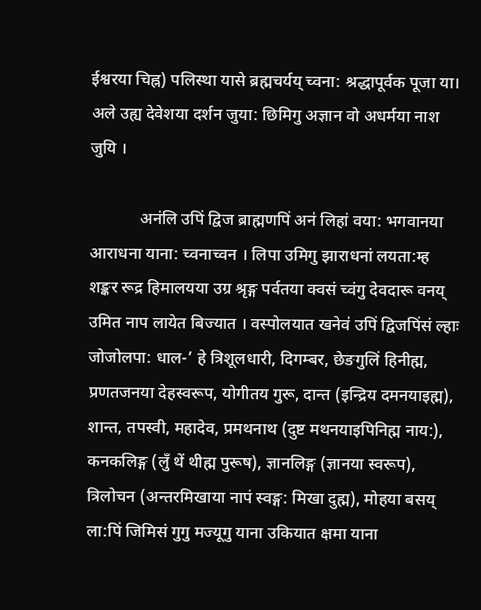ईश्वरया चिह्न) पलिस्था यासे ब्रह्मचर्यय्‌ च्वना: श्रद्धापूर्वक पूजा या। अले उह्य देवेशया दर्शन जुया: छिमिगु अज्ञान वो अधर्मया नाश जुयि ।

            अनंलि उपिं द्विज ब्राह्मणपिं अन॑ लिहां वया: भगवानया आराधना याना: च्वनाच्वन । लिपा उमिगु झाराधनां लयता:म्ह शङ्कर रूद्र हिमालयया उग्र श्रृङ्ग पर्वतया क्वसं च्वंगु देवदारू वनय्‌ उमित नाप लायेत बिज्यात । वस्पोलयात खनेव॑ उपिं द्विजपिंसं ल्हाः जोजोलपा: धाल-’ हे त्रिशूलधारी, दिगम्बर, छेङगुलिं हिनीह्म, प्रणतजनया देहस्वरूप, योगीतय गुरू, दान्त (इन्द्रिय दमनयाइह्म), शान्त, तपस्वी, महादेव, प्रमथनाथ (दुष्ट मथनयाइपिनिह्म नाय:), कनकलिङ्ग (लुँ थें थीह्म पुरूष), ज्ञानलिङ्ग (ज्ञानया स्वरूप), त्रिलोचन (अन्तरमिखाया नापं स्वङ्ग: मिखा दुह्म), मोहया बसय्‌ ला:पिं जिमिसं गुगु मज्यूगु याना उकियात क्षमा याना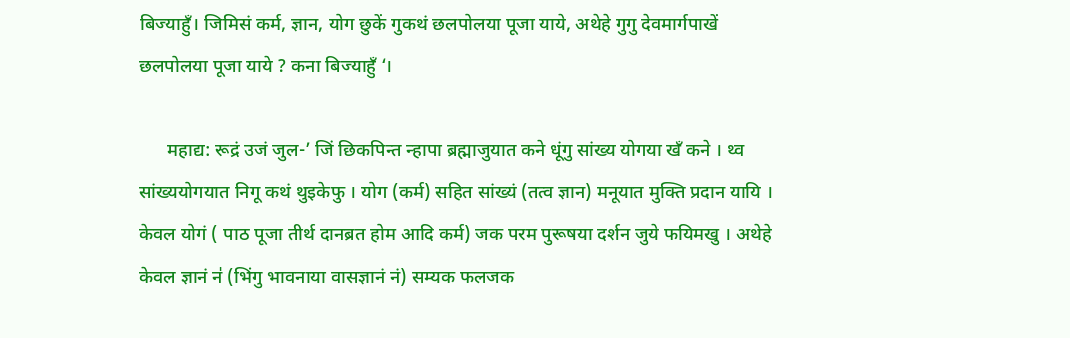बिज्याहुँ। जिमिसं कर्म, ज्ञान, योग छुकें गुकथं छलपोलया पूजा याये, अथेहे गुगु देवमार्गपाखें छलपोलया पूजा याये ? कना बिज्याहुँ ‘।

      महाद्य: रूद्रं उजं जुल-’ जिं छिकपिन्त न्हापा ब्रह्माजुयात कने धूंगु सांख्य योगया खँ कने । थ्व सांख्ययोगयात निगू कथं थुइकेफु । योग (कर्म) सहित सांख्यं (तत्व ज्ञान) मनूयात मुक्ति प्रदान यायि । केवल योगं ( पाठ पूजा तीर्थ दानब्रत होम आदि कर्म) जक परम पुरूषया दर्शन जुये फयिमखु । अथेहे केवल ज्ञानं न॑ (भिंगु भावनाया वासज्ञानं नं) सम्यक फलजक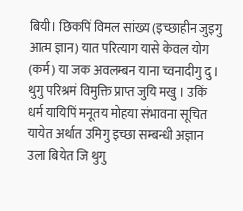बियी। छिकपिं विमल सांख्य (इच्छाहीन जुइगु आत्म ज्ञान) यात परित्याग यासे केवल योग (कर्म) या जक अवलम्बन याना च्वनादीगु दु । थुगु परिश्रमं विमुक्ति प्राप्त जुयि मखु । उकिं धर्म यायिपिं मनूतय मोहया संभावना सूचित यायेत अर्थात उमिगु इच्छा सम्बन्धी अज्ञान उला बियेत जि थुगु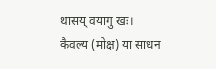थासय्‌ वयागु खः। कैवल्य (मोक्ष) या साधन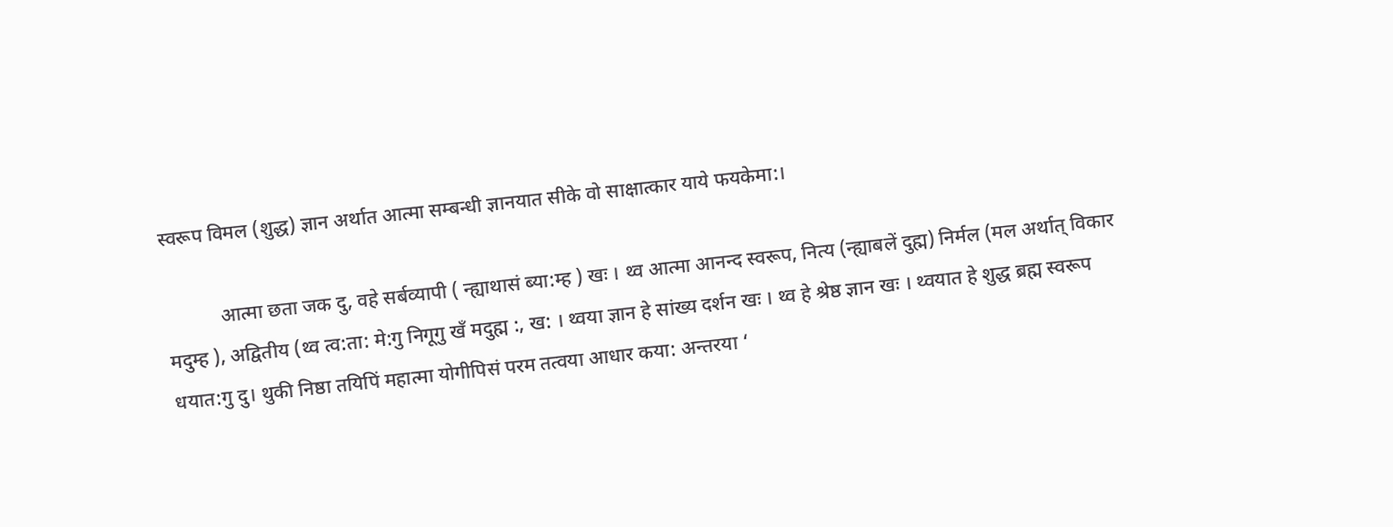स्वरूप विमल (शुद्ध) ज्ञान अर्थात आत्मा सम्बन्धी ज्ञानयात सीके वो साक्षात्कार याये फयकेमा:।

           आत्मा छता जक दु, वहे सर्बव्यापी ( न्ह्याथासं ब्या:म्ह ) खः । थ्व आत्मा आनन्द स्वरूप, नित्य (न्ह्याबलें दुह्म) निर्मल (मल अर्थात्‌ विकार मदुम्ह ), अद्वितीय (थ्व त्व:ता: मे:गु निगूगु खँ मदुह्म :, ख: । थ्वया ज्ञान हे सांख्य दर्शन खः । थ्व हे श्रेष्ठ ज्ञान खः । थ्वयात हे शुद्ध ब्रह्म स्वरूप धयात:गु दु। थुकी निष्ठा तयिपिं महात्मा योगीपिसं परम तत्वया आधार कया: अन्तरया ‘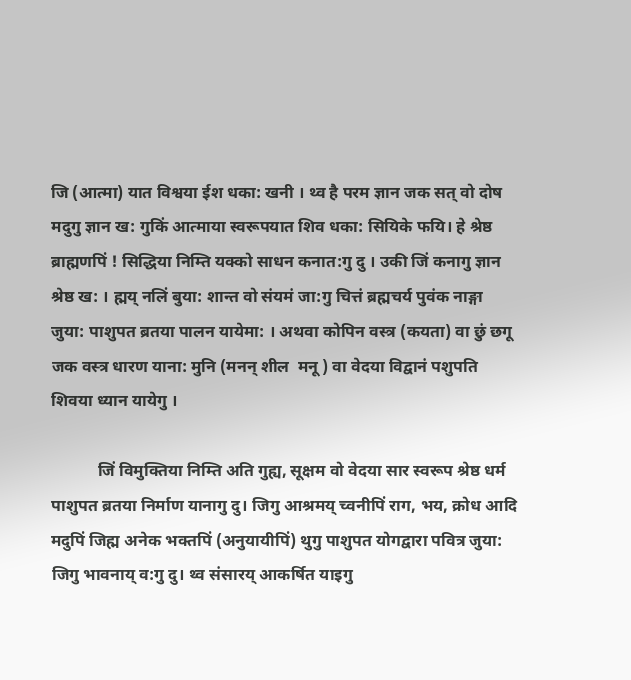जि (आत्मा) यात विश्वया ईश धका: खनी । थ्व है परम ज्ञान जक सत्‌ वो दोष मदुगु ज्ञान ख: गुकिं आत्माया स्वरूपयात शिव धका: सियिके फयि। हे श्रेष्ठ ब्राह्मणपिं ! सिद्धिया निम्ति यक्‍को साधन कनात:गु दु । उकी जिं कनागु ज्ञान श्रेष्ठ ख: । ह्मय् नलिं बुया: शान्‍त वो संयमं जा:गु चित्तं ब्रह्मचर्य पुवंक नाङ्गा जुया: पाशुपत ब्रतया पालन यायेमा: । अथवा कोपिन वस्त्र (कयता) वा छुं छगू जक वस्त्र धारण याना: मुनि (मनन् शील  मनू ) वा वेदया विद्वानं पशुपति शिवया ध्यान यायेगु ।

           जिं विमुक्तिया निम्ति अति गुह्य, सूक्षम वो वेदया सार स्वरूप श्रेष्ठ धर्म पाशुपत ब्रतया निर्माण यानागु दु। जिगु आश्रमय् च्वनीपिं राग, भय, क्रोध आदि मदुपिं जिह्म अनेक भक्तपिं (अनुयायीपिं) थुगु पाशुपत योगद्वारा पवित्र जुया: जिगु भावनाय्‌ व:गु दु। थ्व संसारय्‌ आकर्षित याइगु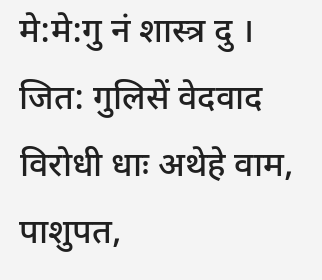मे:मे:गु नं शास्त्र दु । जित: गुलिसें वेदवाद विरोधी धाः अथेहे वाम, पाशुपत,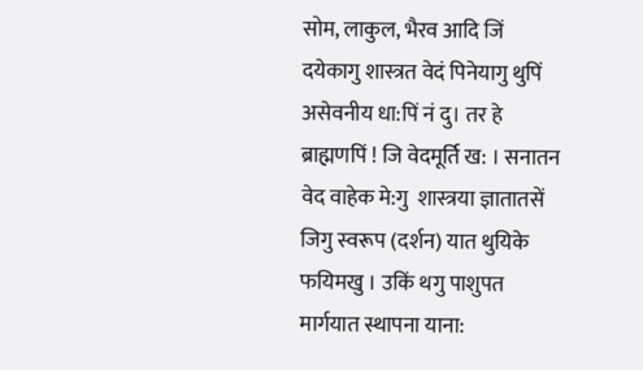सोम, लाकुल, भैरव आदि जिं दयेकागु शास्त्रत वेदं पिनेयागु थुपिं असेवनीय धा:पिं नं दु। तर हे ब्राह्मणपिं ! जि वेदमूर्ति ख: । सनातन वेद वाहेक मे:गु  शास्त्रया ज्ञातातसें जिगु स्वरूप (दर्शन) यात थुयिके फयिमखु । उकिं थगु पाशुपत मार्गयात स्थापना याना: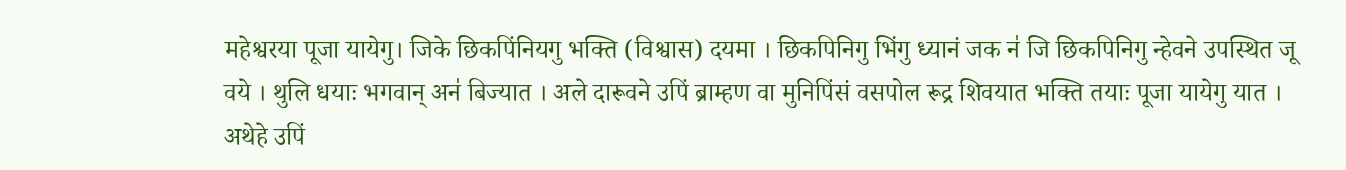महेश्वरया पूजा यायेगु। जिके छिकपिंनियगु भक्ति (विश्वास) दयमा । छिकपिनिगु भिंगु ध्यानं जक न॑ जि छिकपिनिगु न्हेवने उपस्थित जू वये । थुलि धयाः भगवान्‌ अन॑ बिज्यात । अले दारूवने उपिं ब्राम्हण वा मुनिपिंसं वसपोल रूद्र शिवयात भक्ति तयाः पूजा यायेगु यात । अथेहे उपिं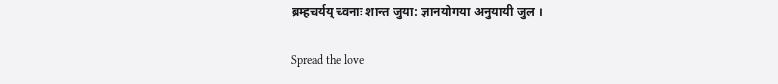ब्रम्हचर्यय् च्वनाः शान्त जुया: ज्ञानयोगया अनुयायी जुल ।

Spread the love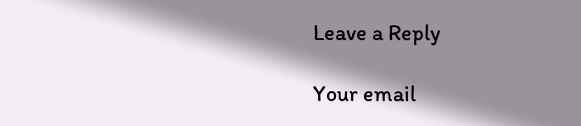Leave a Reply

Your email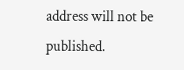address will not be published.